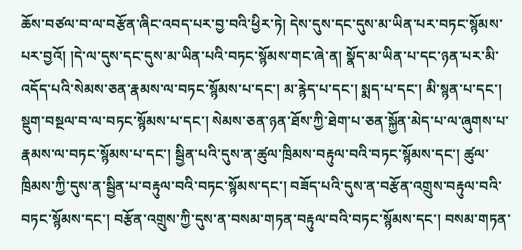ཆོས་བཙལ་བ་ལ་བརྩོན་ཞིང་འབད་པར་བྱ་བའི་ཕྱིར་ཏེ། དེས་དུས་དང་དུས་མ་ཡིན་པར་བཏང་སྙོམས་པར་བྱའོ། །དེ་ལ་དུས་དང་དུས་མ་ཡིན་པའི་བཏང་སྙོམས་གང་ཞེ་ན། སྣོད་མ་ཡིན་པ་དང་ཉན་པར་མི་འདོད་པའི་སེམས་ཅན་རྣམས་ལ་བཏང་སྙོམས་པ་དང་། མ་རྙེད་པ་དང་། སྨད་པ་དང་། མི་སྙན་པ་དང་། སྡུག་བསྔལ་བ་ལ་བཏང་སྙོམས་པ་དང་། སེམས་ཅན་ཉན་ཐོས་ཀྱི་ཐེག་པ་ཅན་སྐྱོན་མེད་པ་ལ་ཞུགས་པ་རྣམས་ལ་བཏང་སྙོམས་པ་དང་། སྦྱིན་པའི་དུས་ན་ཚུལ་ཁྲིམས་བརྟུལ་བའི་བཏང་སྙོམས་དང་། ཚུལ་ཁྲིམས་ཀྱི་དུས་ན་སྦྱིན་པ་བརྟུལ་བའི་བཏང་སྙོམས་དང་། བཟོད་པའི་དུས་ན་བརྩོན་འགྲུས་བརྟུལ་བའི་བཏང་སྙོམས་དང་། བརྩོན་འགྲུས་ཀྱི་དུས་ན་བསམ་གཏན་བརྟུལ་བའི་བཏང་སྙོམས་དང་། བསམ་གཏན་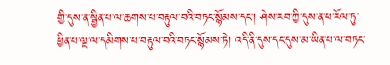གྱི་དུས་ན་སྦྱིན་པ་ལ་ཆགས་པ་བརྟུལ་བའི་བཏང་སྙོམས་དང་། ཤེས་རབ་ཀྱི་དུས་ན་ཕ་རོལ་ཏུ་ཕྱིན་པ་ལྔ་ལ་དམིགས་པ་བརྟུལ་བའི་བཏང་སྙོམས་ཏེ། འདི་ནི་དུས་དང་དུས་མ་ཡིན་པ་ལ་བཏང་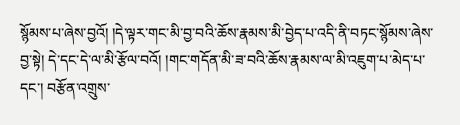སྙོམས་པ་ཞེས་བྱའོ། །དེ་ལྟར་གང་མི་བྱ་བའི་ཆོས་རྣམས་མི་བྱེད་པ་འདི་ནི་བཏང་སྙོམས་ཞེས་བྱ་སྟེ། དེ་དང་དེ་ལ་མི་རྩོལ་བའོ། །གང་གདོན་མི་ཟ་བའི་ཆོས་རྣམས་ལ་མི་འཇུག་པ་མེད་པ་དང་། བརྩོན་འགྲུས་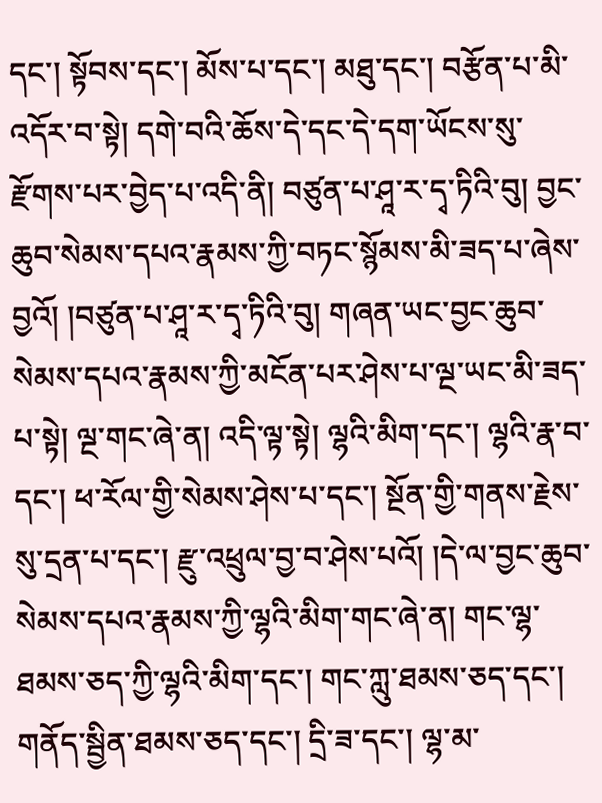དང་། སྟོབས་དང་། མོས་པ་དང་། མཐུ་དང་། བརྩོན་པ་མི་འདོར་བ་སྟེ། དགེ་བའི་ཆོས་དེ་དང་དེ་དག་ཡོངས་སུ་རྫོགས་པར་བྱེད་པ་འདི་ནི། བཙུན་པ་ཤཱ་ར་དྭ་ཏིའི་བུ། བྱང་ཆུབ་སེམས་དཔའ་རྣམས་ཀྱི་བཏང་སྙོམས་མི་ཟད་པ་ཞེས་བྱའོ། །བཙུན་པ་ཤཱ་ར་དྭ་ཏིའི་བུ། གཞན་ཡང་བྱང་ཆུབ་སེམས་དཔའ་རྣམས་ཀྱི་མངོན་པར་ཤེས་པ་ལྔ་ཡང་མི་ཟད་པ་སྟེ། ལྔ་གང་ཞེ་ན། འདི་ལྟ་སྟེ། ལྷའི་མིག་དང་། ལྷའི་རྣ་བ་དང་། ཕ་རོལ་གྱི་སེམས་ཤེས་པ་དང་། སྔོན་གྱི་གནས་རྗེས་སུ་དྲན་པ་དང་། རྫུ་འཕྲུལ་བྱ་བ་ཤེས་པའོ། །དེ་ལ་བྱང་ཆུབ་སེམས་དཔའ་རྣམས་ཀྱི་ལྷའི་མིག་གང་ཞེ་ན། གང་ལྷ་ཐམས་ཅད་ཀྱི་ལྷའི་མིག་དང་། གང་ཀླུ་ཐམས་ཅད་དང་། གནོད་སྦྱིན་ཐམས་ཅད་དང་། དྲི་ཟ་དང་། ལྷ་མ་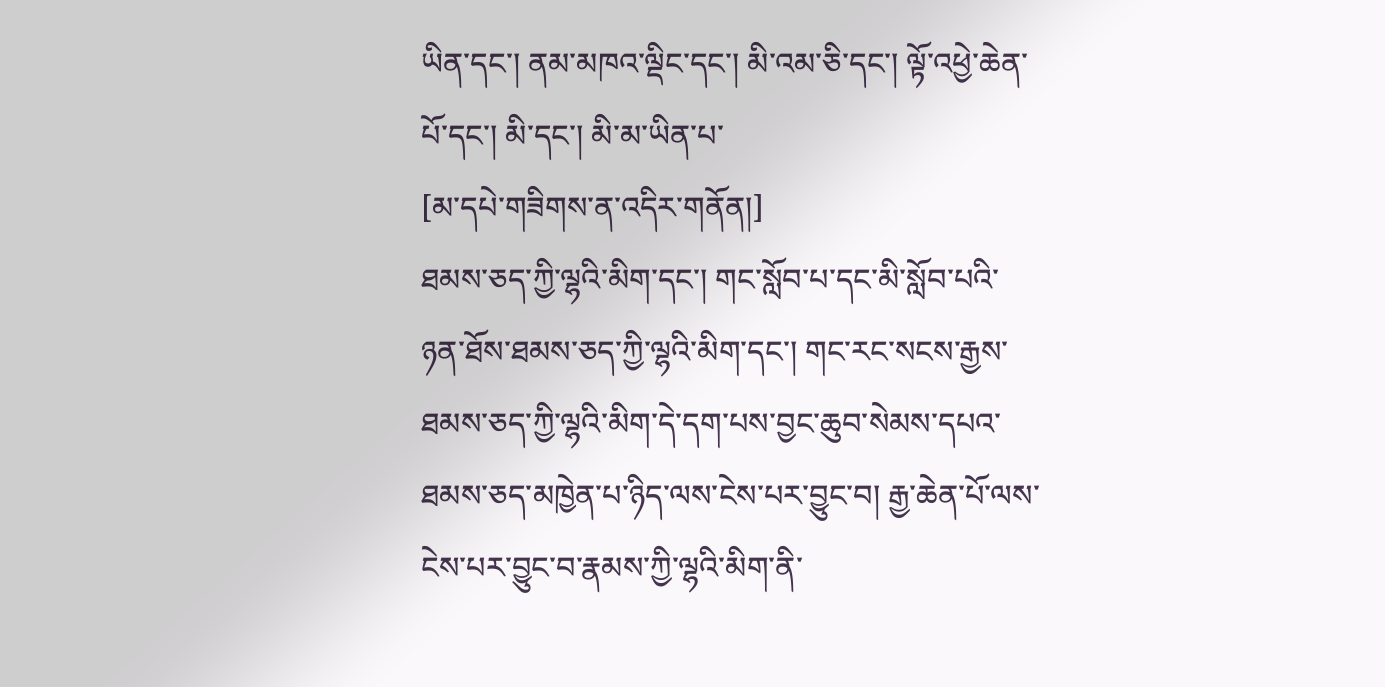ཡིན་དང་། ནམ་མཁའ་ལྡིང་དང་། མི་འམ་ཅི་དང་། ལྟོ་འཕྱེ་ཆེན་པོ་དང་། མི་དང་། མི་མ་ཡིན་པ་
[མ་དཔེ་གཟིགས་ན་འདིར་གནོན།]
ཐམས་ཅད་ཀྱི་ལྷའི་མིག་དང་། གང་སློབ་པ་དང་མི་སློབ་པའི་ཉན་ཐོས་ཐམས་ཅད་ཀྱི་ལྷའི་མིག་དང་། གང་རང་སངས་རྒྱས་ཐམས་ཅད་ཀྱི་ལྷའི་མིག་དེ་དག་པས་བྱང་ཆུབ་སེམས་དཔའ་ཐམས་ཅད་མཁྱེན་པ་ཉིད་ལས་ངེས་པར་བྱུང་བ། རྒྱ་ཆེན་པོ་ལས་ངེས་པར་བྱུང་བ་རྣམས་ཀྱི་ལྷའི་མིག་ནི་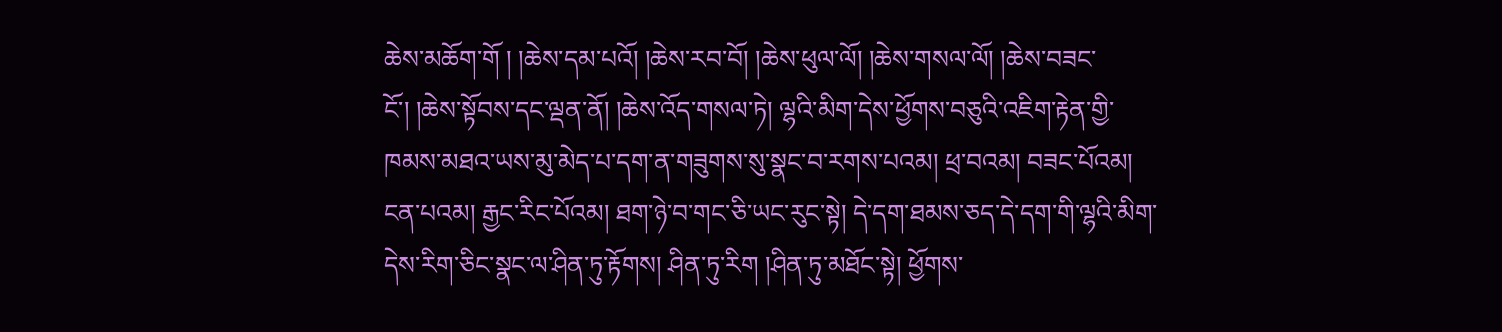ཆེས་མཆོག་གོ ། །ཆེས་དམ་པའོ། །ཆེས་རབ་བོ། །ཆེས་ཕུལ་ལོ། །ཆེས་གསལ་ལོ། །ཆེས་བཟང་ངོ་། །ཆེས་སྟོབས་དང་ལྡན་ནོ། །ཆེས་འོད་གསལ་ཏེ། ལྷའི་མིག་དེས་ཕྱོགས་བཅུའི་འཇིག་རྟེན་གྱི་ཁམས་མཐའ་ཡས་མུ་མེད་པ་དག་ན་གཟུགས་སུ་སྣང་བ་རགས་པའམ། ཕྲ་བའམ། བཟང་པོའམ། ངན་པའམ། རྒྱང་རིང་པོའམ། ཐག་ཉེ་བ་གང་ཅི་ཡང་རུང་སྟེ། དེ་དག་ཐམས་ཅད་དེ་དག་གི་ལྷའི་མིག་དེས་རིག་ཅིང་སྣང་ལ་ཤིན་ཏུ་རྟོགས། ཤིན་ཏུ་རིག །ཤིན་ཏུ་མཐོང་སྟེ། ཕྱོགས་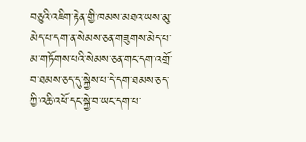བཅུའི་འཇིག་རྟེན་གྱི་ཁམས་མཐའ་ཡས་མུ་མེད་པ་དག་ན་སེམས་ཅན་གཟུགས་མེད་པ་མ་གཏོགས་པའི་སེམས་ཅན་གང་དག་འགྲོ་བ་ཐམས་ཅད་དུ་སྐྱེས་པ་དེ་དག་ཐམས་ཅད་ཀྱི་འཆི་འཕོ་དང་སྐྱེ་བ་ཡང་དག་པ་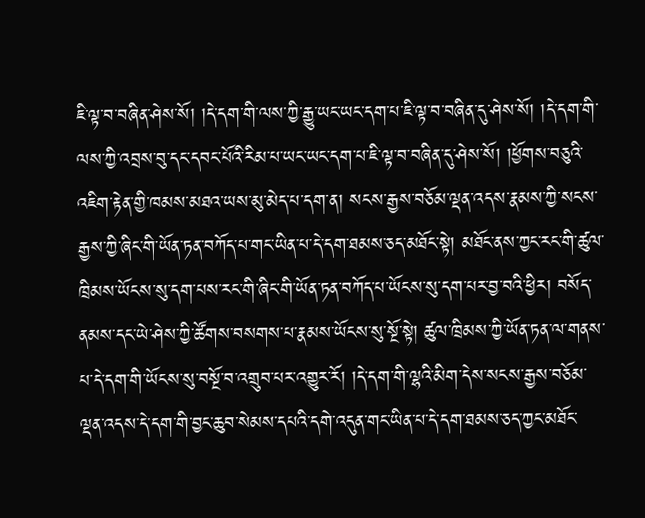ཇི་ལྟ་བ་བཞིན་ཤེས་སོ། །དེ་དག་གི་ལས་ཀྱི་རྒྱུ་ཡང་ཡང་དག་པ་ཇི་ལྟ་བ་བཞིན་དུ་ཤེས་སོ། །དེ་དག་གི་ལས་ཀྱི་འབྲས་བུ་དང་དབང་པོའི་རིམ་པ་ཡང་ཡང་དག་པ་ཇི་ལྟ་བ་བཞིན་དུ་ཤེས་སོ། །ཕྱོགས་བཅུའི་འཇིག་རྟེན་གྱི་ཁམས་མཐའ་ཡས་མུ་མེད་པ་དག་ན། སངས་རྒྱས་བཅོམ་ལྡན་འདས་རྣམས་ཀྱི་སངས་རྒྱས་ཀྱི་ཞིང་གི་ཡོན་ཏན་བཀོད་པ་གང་ཡིན་པ་དེ་དག་ཐམས་ཅད་མཐོང་སྟེ། མཐོང་ནས་ཀྱང་རང་གི་ཚུལ་ཁྲིམས་ཡོངས་སུ་དག་པས་རང་གི་ཞིང་གི་ཡོན་ཏན་བཀོད་པ་ཡོངས་སུ་དག་པར་བྱ་བའི་ཕྱིར། བསོད་ནམས་དང་ཡེ་ཤེས་ཀྱི་ཚོགས་བསགས་པ་རྣམས་ཡོངས་སུ་སྔོ་སྟེ། ཚུལ་ཁྲིམས་ཀྱི་ཡོན་ཏན་ལ་གནས་པ་དེ་དག་གི་ཡོངས་སུ་བསྔོ་བ་འགྲུབ་པར་འགྱུར་རོ། །དེ་དག་གི་ལྷའི་མིག་དེས་སངས་རྒྱས་བཅོམ་ལྡན་འདས་དེ་དག་གི་བྱང་ཆུབ་སེམས་དཔའི་དགེ་འདུན་གང་ཡིན་པ་དེ་དག་ཐམས་ཅད་ཀྱང་མཐོང་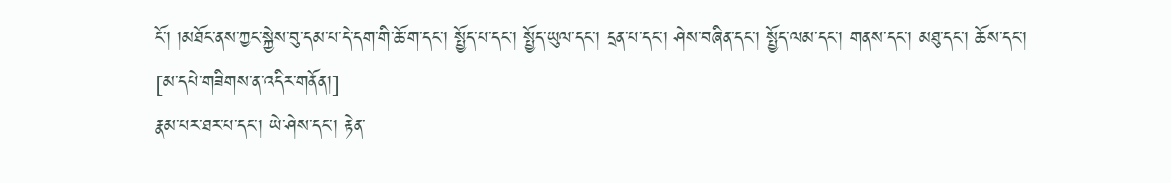ངོ་། །མཐོང་ནས་ཀྱང་སྐྱེས་བུ་དམ་པ་དེ་དག་གི་ཆོ་ག་དང་། སྤྱོད་པ་དང་། སྤྱོད་ཡུལ་དང་། དྲན་པ་དང་། ཤེས་བཞིན་དང་། སྤྱོད་ལམ་དང་། གནས་དང་། མཐུ་དང་། ཆོས་དང་།
[མ་དཔེ་གཟིགས་ན་འདིར་གནོན།]
རྣམ་པར་ཐར་པ་དང་། ཡེ་ཤེས་དང་། རྟེན་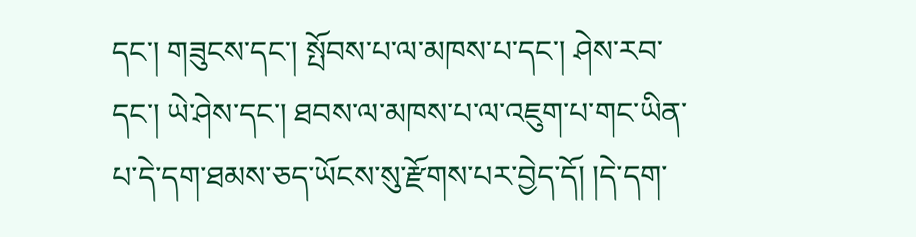དང་། གཟུངས་དང་། སྤོབས་པ་ལ་མཁས་པ་དང་། ཤེས་རབ་དང་། ཡེ་ཤེས་དང་། ཐབས་ལ་མཁས་པ་ལ་འཇུག་པ་གང་ཡིན་པ་དེ་དག་ཐམས་ཅད་ཡོངས་སུ་རྫོགས་པར་བྱེད་དོ། །དེ་དག་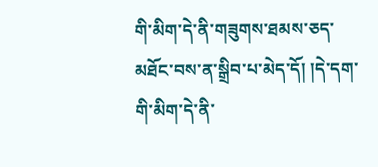གི་མིག་དེ་ནི་གཟུགས་ཐམས་ཅད་མཐོང་བས་ན་སྒྲིབ་པ་མེད་དོ། །དེ་དག་གི་མིག་དེ་ནི་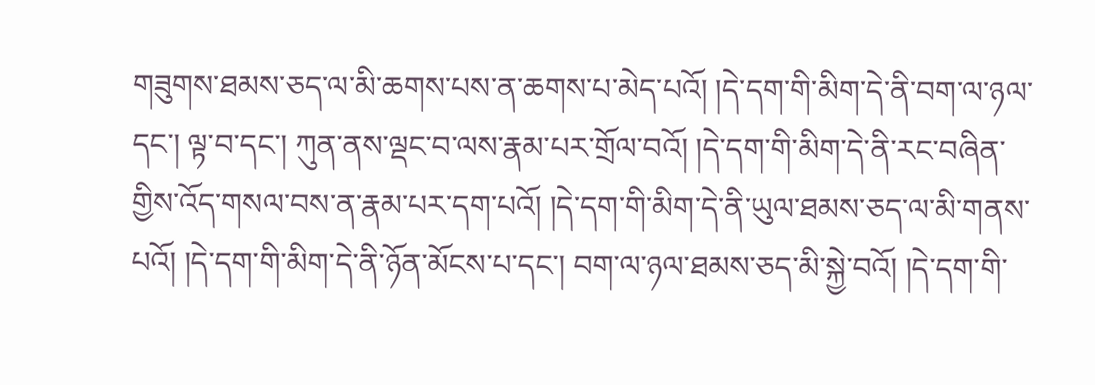གཟུགས་ཐམས་ཅད་ལ་མི་ཆགས་པས་ན་ཆགས་པ་མེད་པའོ། །དེ་དག་གི་མིག་དེ་ནི་བག་ལ་ཉལ་དང་། ལྟ་བ་དང་། ཀུན་ནས་ལྡང་བ་ལས་རྣམ་པར་གྲོལ་བའོ། །དེ་དག་གི་མིག་དེ་ནི་རང་བཞིན་གྱིས་འོད་གསལ་བས་ན་རྣམ་པར་དག་པའོ། །དེ་དག་གི་མིག་དེ་ནི་ཡུལ་ཐམས་ཅད་ལ་མི་གནས་པའོ། །དེ་དག་གི་མིག་དེ་ནི་ཉོན་མོངས་པ་དང་། བག་ལ་ཉལ་ཐམས་ཅད་མི་སྐྱེ་བའོ། །དེ་དག་གི་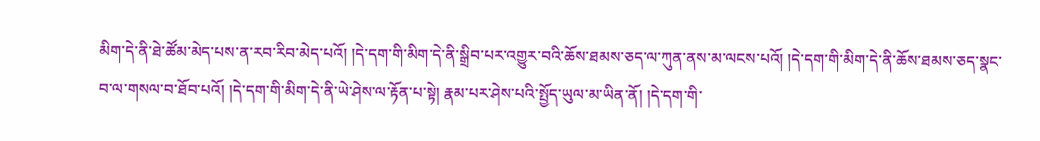མིག་དེ་ནི་ཐེ་ཚོམ་མེད་པས་ན་རབ་རིབ་མེད་པའོ། །དེ་དག་གི་མིག་དེ་ནི་སྒྲིབ་པར་འགྱུར་བའི་ཆོས་ཐམས་ཅད་ལ་ཀུན་ནས་མ་ལངས་པའོ། །དེ་དག་གི་མིག་དེ་ནི་ཆོས་ཐམས་ཅད་སྣང་བ་ལ་གསལ་བ་ཐོབ་པའོ། །དེ་དག་གི་མིག་དེ་ནི་ཡེ་ཤེས་ལ་རྟོན་པ་སྟེ། རྣམ་པར་ཤེས་པའི་སྤྱོད་ཡུལ་མ་ཡིན་ནོ། །དེ་དག་གི་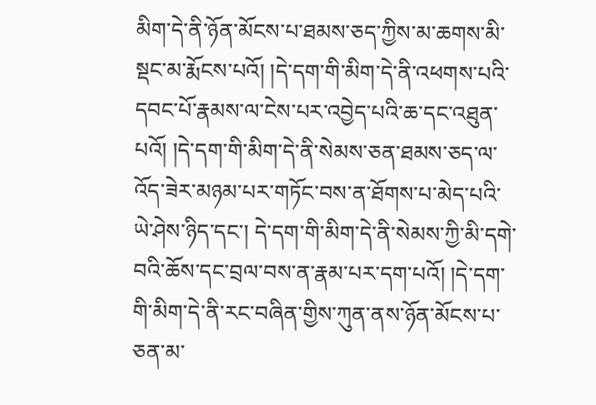མིག་དེ་ནི་ཉོན་མོངས་པ་ཐམས་ཅད་ཀྱིས་མ་ཆགས་མི་སྡང་མ་རྨོངས་པའོ། །དེ་དག་གི་མིག་དེ་ནི་འཕགས་པའི་དབང་པོ་རྣམས་ལ་ངེས་པར་འབྱེད་པའི་ཆ་དང་འཐུན་པའོ། །དེ་དག་གི་མིག་དེ་ནི་སེམས་ཅན་ཐམས་ཅད་ལ་འོད་ཟེར་མཉམ་པར་གཏོང་བས་ན་ཐོགས་པ་མེད་པའི་ཡེ་ཤེས་ཉིད་དང་། དེ་དག་གི་མིག་དེ་ནི་སེམས་ཀྱི་མི་དགེ་བའི་ཆོས་དང་བྲལ་བས་ན་རྣམ་པར་དག་པའོ། །དེ་དག་གི་མིག་དེ་ནི་རང་བཞིན་གྱིས་ཀུན་ནས་ཉོན་མོངས་པ་ཅན་མ་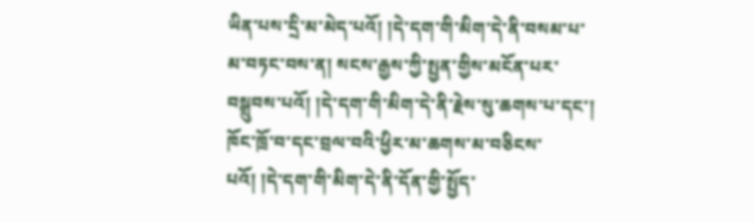ཡིན་པས་དྲི་མ་མེད་པའོ། །དེ་དག་གི་མིག་དེ་ནི་བསམ་པ་མ་བཏང་བས་ན། སངས་རྒྱས་ཀྱི་སྤྱན་གྱིས་མངོན་པར་བསྒྲུབས་པའོ། །དེ་དག་གི་མིག་དེ་ནི་རྗེས་སུ་ཆགས་པ་དང་། ཁོང་ཁྲོ་བ་དང་བྲལ་བའི་ཕྱིར་མ་ཆགས་མ་བཅིངས་པའོ། །དེ་དག་གི་མིག་དེ་ནི་དོན་གྱི་སྤྱོད་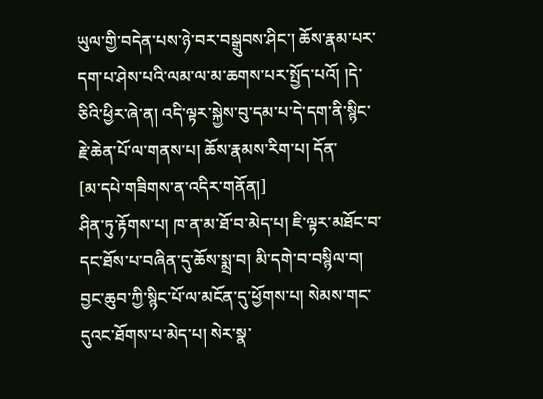ཡུལ་གྱི་བདེན་པས་ཉེ་བར་བསྒྲུབས་ཤིང་། ཆོས་རྣམ་པར་དག་པ་ཤེས་པའི་ལམ་ལ་མ་ཆགས་པར་སྤྱོད་པའོ། །དེ་ཅིའི་ཕྱིར་ཞེ་ན། འདི་ལྟར་སྐྱེས་བུ་དམ་པ་དེ་དག་ནི་སྙིང་རྗེ་ཆེན་པོ་ལ་གནས་པ། ཆོས་རྣམས་རིག་པ། དོན་
[མ་དཔེ་གཟིགས་ན་འདིར་གནོན།]
ཤིན་ཏུ་རྟོགས་པ། ཁ་ན་མ་ཐོ་བ་མེད་པ། ཇི་ལྟར་མཐོང་བ་དང་ཐོས་པ་བཞིན་དུ་ཆོས་སྨྲ་བ། མི་དགེ་བ་བསྙིལ་བ། བྱང་ཆུབ་ཀྱི་སྙིང་པོ་ལ་མངོན་དུ་ཕྱོགས་པ། སེམས་གང་དུའང་ཐོགས་པ་མེད་པ། སེར་སྣ་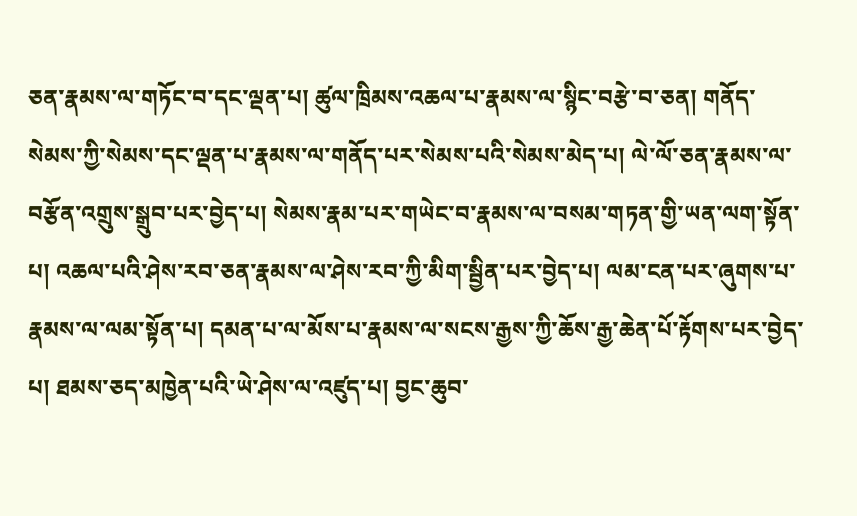ཅན་རྣམས་ལ་གཏོང་བ་དང་ལྡན་པ། ཚུལ་ཁྲིམས་འཆལ་པ་རྣམས་ལ་སྙིང་བརྩེ་བ་ཅན། གནོད་སེམས་ཀྱི་སེམས་དང་ལྡན་པ་རྣམས་ལ་གནོད་པར་སེམས་པའི་སེམས་མེད་པ། ལེ་ལོ་ཅན་རྣམས་ལ་བརྩོན་འགྲུས་སྒྲུབ་པར་བྱེད་པ། སེམས་རྣམ་པར་གཡེང་བ་རྣམས་ལ་བསམ་གཏན་གྱི་ཡན་ལག་སྟོན་པ། འཆལ་པའི་ཤེས་རབ་ཅན་རྣམས་ལ་ཤེས་རབ་ཀྱི་མིག་སྦྱིན་པར་བྱེད་པ། ལམ་ངན་པར་ཞུགས་པ་རྣམས་ལ་ལམ་སྟོན་པ། དམན་པ་ལ་མོས་པ་རྣམས་ལ་སངས་རྒྱས་ཀྱི་ཆོས་རྒྱ་ཆེན་པོ་རྟོགས་པར་བྱེད་པ། ཐམས་ཅད་མཁྱེན་པའི་ཡེ་ཤེས་ལ་འཛུད་པ། བྱང་ཆུབ་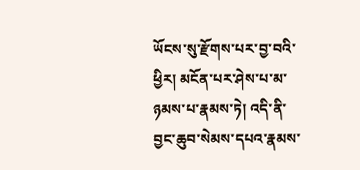ཡོངས་སུ་རྫོགས་པར་བྱ་བའི་ཕྱིར། མངོན་པར་ཤེས་པ་མ་ཉམས་པ་རྣམས་ཏེ། འདི་ནི་བྱང་ཆུབ་སེམས་དཔའ་རྣམས་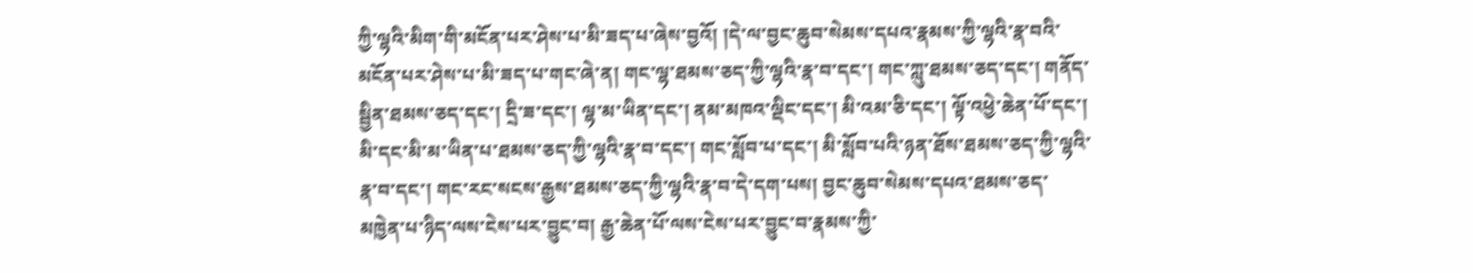ཀྱི་ལྷའི་མིག་གི་མངོན་པར་ཤེས་པ་མི་ཟད་པ་ཞེས་བྱའོ། །དེ་ལ་བྱང་ཆུབ་སེམས་དཔའ་རྣམས་ཀྱི་ལྷའི་རྣ་བའི་མངོན་པར་ཤེས་པ་མི་ཟད་པ་གང་ཞེ་ན། གང་ལྷ་ཐམས་ཅད་ཀྱི་ལྷའི་རྣ་བ་དང་། གང་ཀླུ་ཐམས་ཅད་དང་། གནོད་སྦྱིན་ཐམས་ཅད་དང་། དྲི་ཟ་དང་། ལྷ་མ་ཡིན་དང་། ནམ་མཁའ་ལྡིང་དང་། མི་འམ་ཅི་དང་། ལྟོ་འཕྱེ་ཆེན་པོ་དང་། མི་དང་མི་མ་ཡིན་པ་ཐམས་ཅད་ཀྱི་ལྷའི་རྣ་བ་དང་། གང་སློབ་པ་དང་། མི་སློབ་པའི་ཉན་ཐོས་ཐམས་ཅད་ཀྱི་ལྷའི་རྣ་བ་དང་། གང་རང་སངས་རྒྱས་ཐམས་ཅད་ཀྱི་ལྷའི་རྣ་བ་དེ་དག་པས། བྱང་ཆུབ་སེམས་དཔའ་ཐམས་ཅད་མཁྱེན་པ་ཉིད་ལས་ངེས་པར་བྱུང་བ། རྒྱ་ཆེན་པོ་ལས་ངེས་པར་བྱུང་བ་རྣམས་ཀྱི་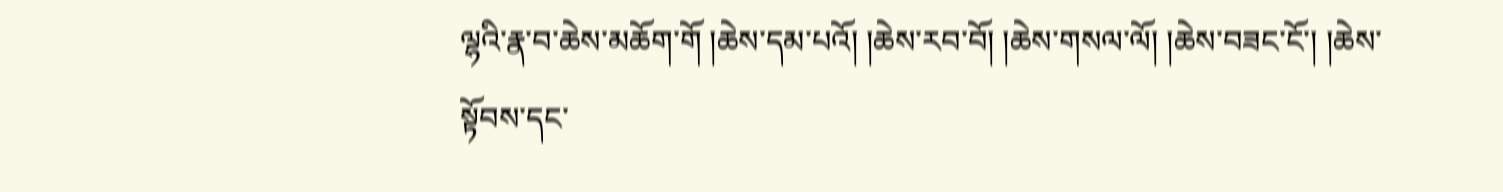ལྷའི་རྣ་བ་ཆེས་མཆོག་གོ །ཆེས་དམ་པའོ། །ཆེས་རབ་བོ། །ཆེས་གསལ་ལོ། །ཆེས་བཟང་ངོ་། །ཆེས་སྟོབས་དང་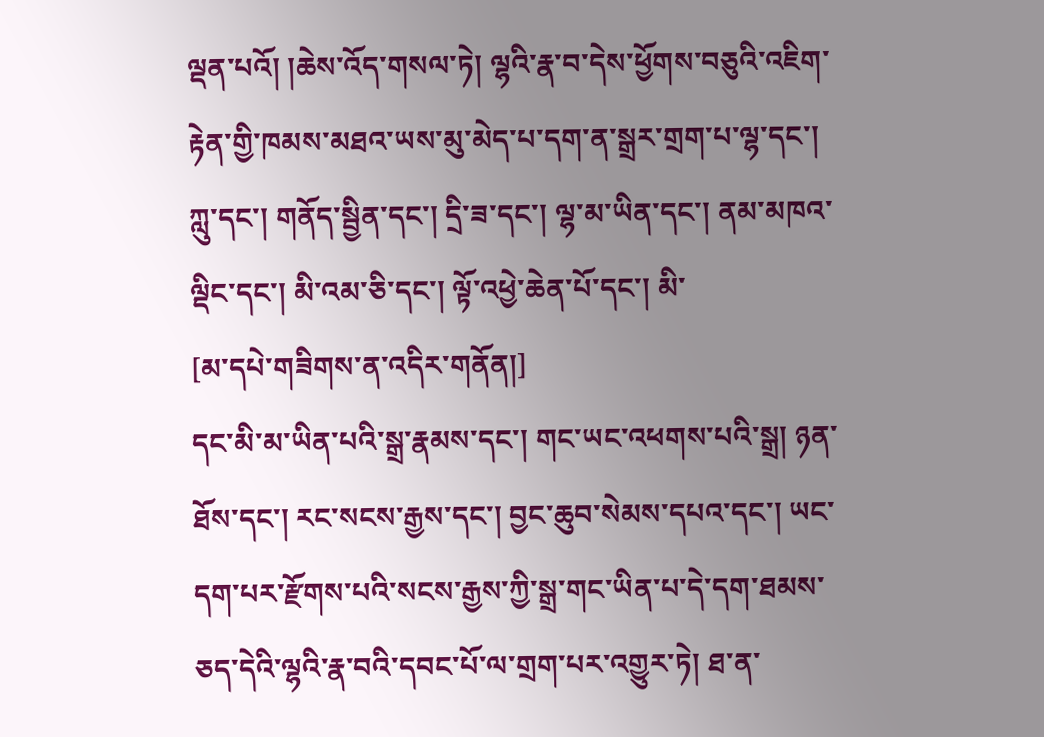ལྡན་པའོ། །ཆེས་འོད་གསལ་ཏེ། ལྷའི་རྣ་བ་དེས་ཕྱོགས་བཅུའི་འཇིག་རྟེན་གྱི་ཁམས་མཐའ་ཡས་མུ་མེད་པ་དག་ན་སྒྲར་གྲག་པ་ལྷ་དང་། ཀླུ་དང་། གནོད་སྦྱིན་དང་། དྲི་ཟ་དང་། ལྷ་མ་ཡིན་དང་། ནམ་མཁའ་ལྡིང་དང་། མི་འམ་ཅི་དང་། ལྟོ་འཕྱེ་ཆེན་པོ་དང་། མི་
[མ་དཔེ་གཟིགས་ན་འདིར་གནོན།]
དང་མི་མ་ཡིན་པའི་སྒྲ་རྣམས་དང་། གང་ཡང་འཕགས་པའི་སྒྲ། ཉན་ཐོས་དང་། རང་སངས་རྒྱས་དང་། བྱང་ཆུབ་སེམས་དཔའ་དང་། ཡང་དག་པར་རྫོགས་པའི་སངས་རྒྱས་ཀྱི་སྒྲ་གང་ཡིན་པ་དེ་དག་ཐམས་ཅད་དེའི་ལྷའི་རྣ་བའི་དབང་པོ་ལ་གྲག་པར་འགྱུར་ཏེ། ཐ་ན་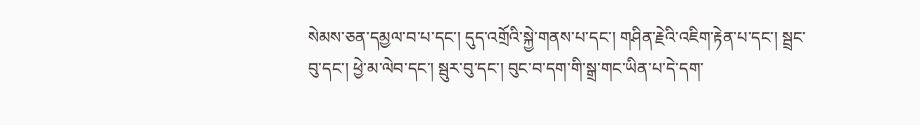སེམས་ཅན་དམྱལ་བ་པ་དང་། དུད་འགྲོའི་སྐྱེ་གནས་པ་དང་། གཤིན་རྗེའི་འཇིག་རྟེན་པ་དང་། སྦྲང་བུ་དང་། ཕྱེ་མ་ལེབ་དང་། སྦུར་བུ་དང་། བུང་བ་དག་གི་སྒྲ་གང་ཡིན་པ་དེ་དག་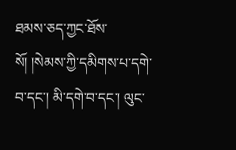ཐམས་ཅད་ཀྱང་ཐོས་སོ། །སེམས་ཀྱི་དམིགས་པ་དགེ་བ་དང་། མི་དགེ་བ་དང་། ལུང་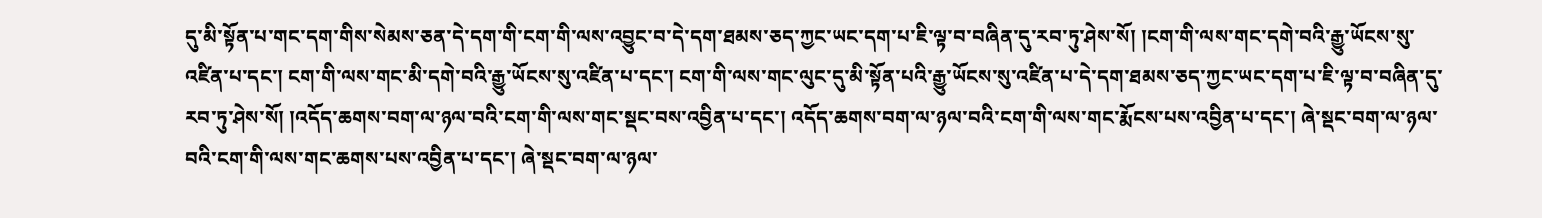དུ་མི་སྟོན་པ་གང་དག་གིས་སེམས་ཅན་དེ་དག་གི་ངག་གི་ལས་འབྱུང་བ་དེ་དག་ཐམས་ཅད་ཀྱང་ཡང་དག་པ་ཇི་ལྟ་བ་བཞིན་དུ་རབ་ཏུ་ཤེས་སོ། །ངག་གི་ལས་གང་དགེ་བའི་རྒྱུ་ཡོངས་སུ་འཛིན་པ་དང་། ངག་གི་ལས་གང་མི་དགེ་བའི་རྒྱུ་ཡོངས་སུ་འཛིན་པ་དང་། ངག་གི་ལས་གང་ལུང་དུ་མི་སྟོན་པའི་རྒྱུ་ཡོངས་སུ་འཛིན་པ་དེ་དག་ཐམས་ཅད་ཀྱང་ཡང་དག་པ་ཇི་ལྟ་བ་བཞིན་དུ་རབ་ཏུ་ཤེས་སོ། །འདོད་ཆགས་བག་ལ་ཉལ་བའི་ངག་གི་ལས་གང་སྡང་བས་འབྱིན་པ་དང་། འདོད་ཆགས་བག་ལ་ཉལ་བའི་ངག་གི་ལས་གང་རྨོངས་པས་འབྱིན་པ་དང་། ཞེ་སྡང་བག་ལ་ཉལ་བའི་ངག་གི་ལས་གང་ཆགས་པས་འབྱིན་པ་དང་། ཞེ་སྡང་བག་ལ་ཉལ་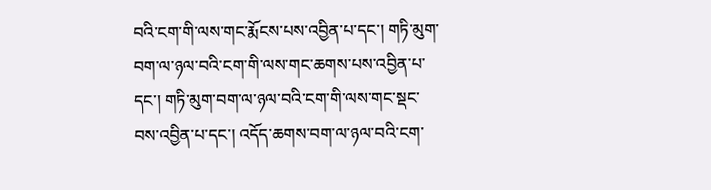བའི་ངག་གི་ལས་གང་རྨོངས་པས་འབྱིན་པ་དང་། གཏི་མུག་བག་ལ་ཉལ་བའི་ངག་གི་ལས་གང་ཆགས་པས་འབྱིན་པ་དང་། གཏི་མུག་བག་ལ་ཉལ་བའི་ངག་གི་ལས་གང་སྡང་བས་འབྱིན་པ་དང་། འདོད་ཆགས་བག་ལ་ཉལ་བའི་ངག་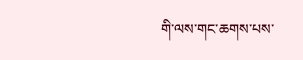གི་ལས་གང་ཆགས་པས་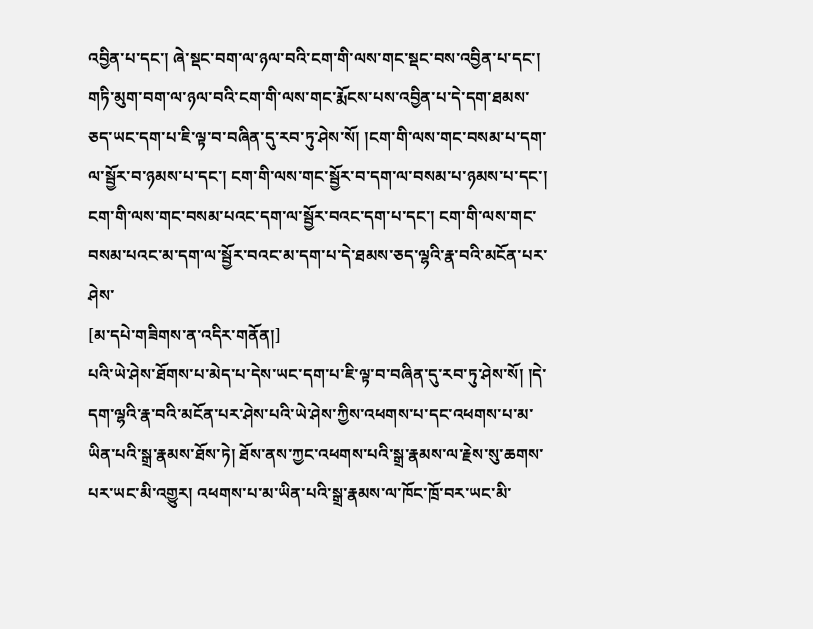འབྱིན་པ་དང་། ཞེ་སྡང་བག་ལ་ཉལ་བའི་ངག་གི་ལས་གང་སྡང་བས་འབྱིན་པ་དང་། གཏི་མུག་བག་ལ་ཉལ་བའི་ངག་གི་ལས་གང་རྨོངས་པས་འབྱིན་པ་དེ་དག་ཐམས་ཅད་ཡང་དག་པ་ཇི་ལྟ་བ་བཞིན་དུ་རབ་ཏུ་ཤེས་སོ། །ངག་གི་ལས་གང་བསམ་པ་དག་ལ་སྦྱོར་བ་ཉམས་པ་དང་། ངག་གི་ལས་གང་སྦྱོར་བ་དག་ལ་བསམ་པ་ཉམས་པ་དང་། ངག་གི་ལས་གང་བསམ་པའང་དག་ལ་སྦྱོར་བའང་དག་པ་དང་། ངག་གི་ལས་གང་བསམ་པའང་མ་དག་ལ་སྦྱོར་བའང་མ་དག་པ་དེ་ཐམས་ཅད་ལྷའི་རྣ་བའི་མངོན་པར་ཤེས་
[མ་དཔེ་གཟིགས་ན་འདིར་གནོན།]
པའི་ཡེ་ཤེས་ཐོགས་པ་མེད་པ་དེས་ཡང་དག་པ་ཇི་ལྟ་བ་བཞིན་དུ་རབ་ཏུ་ཤེས་སོ། །དེ་དག་ལྷའི་རྣ་བའི་མངོན་པར་ཤེས་པའི་ཡེ་ཤེས་ཀྱིས་འཕགས་པ་དང་འཕགས་པ་མ་ཡིན་པའི་སྒྲ་རྣམས་ཐོས་ཏེ། ཐོས་ནས་ཀྱང་འཕགས་པའི་སྒྲ་རྣམས་ལ་རྗེས་སུ་ཆགས་པར་ཡང་མི་འགྱུར། འཕགས་པ་མ་ཡིན་པའི་སྒྲ་རྣམས་ལ་ཁོང་ཁྲོ་བར་ཡང་མི་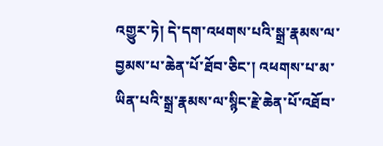འགྱུར་ཏེ། དེ་དག་འཕགས་པའི་སྒྲ་རྣམས་ལ་བྱམས་པ་ཆེན་པོ་ཐོབ་ཅིང་། འཕགས་པ་མ་ཡིན་པའི་སྒྲ་རྣམས་ལ་སྙིང་རྗེ་ཆེན་པོ་འཐོབ་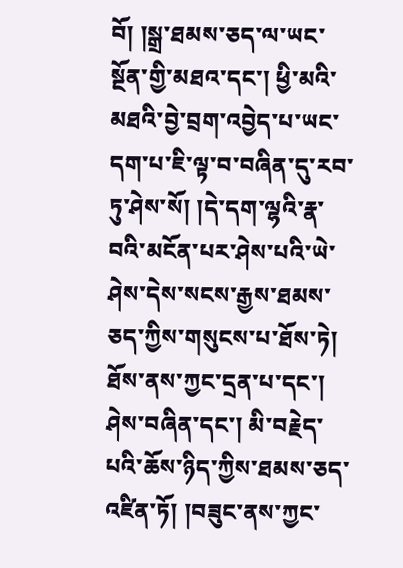བོ། །སྒྲ་ཐམས་ཅད་ལ་ཡང་སྔོན་གྱི་མཐའ་དང་། ཕྱི་མའི་མཐའི་བྱེ་བྲག་འབྱེད་པ་ཡང་དག་པ་ཇི་ལྟ་བ་བཞིན་དུ་རབ་ཏུ་ཤེས་སོ། །དེ་དག་ལྷའི་རྣ་བའི་མངོན་པར་ཤེས་པའི་ཡེ་ཤེས་དེས་སངས་རྒྱས་ཐམས་ཅད་ཀྱིས་གསུངས་པ་ཐོས་ཏེ། ཐོས་ནས་ཀྱང་དྲན་པ་དང་། ཤེས་བཞིན་དང་། མི་བརྗེད་པའི་ཆོས་ཉིད་ཀྱིས་ཐམས་ཅད་འཛིན་ཏོ། །བཟུང་ནས་ཀྱང་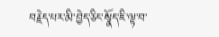བརྗེད་པར་མི་བྱེད་ཅིང་སྣོད་ཇི་ལྟ་བ་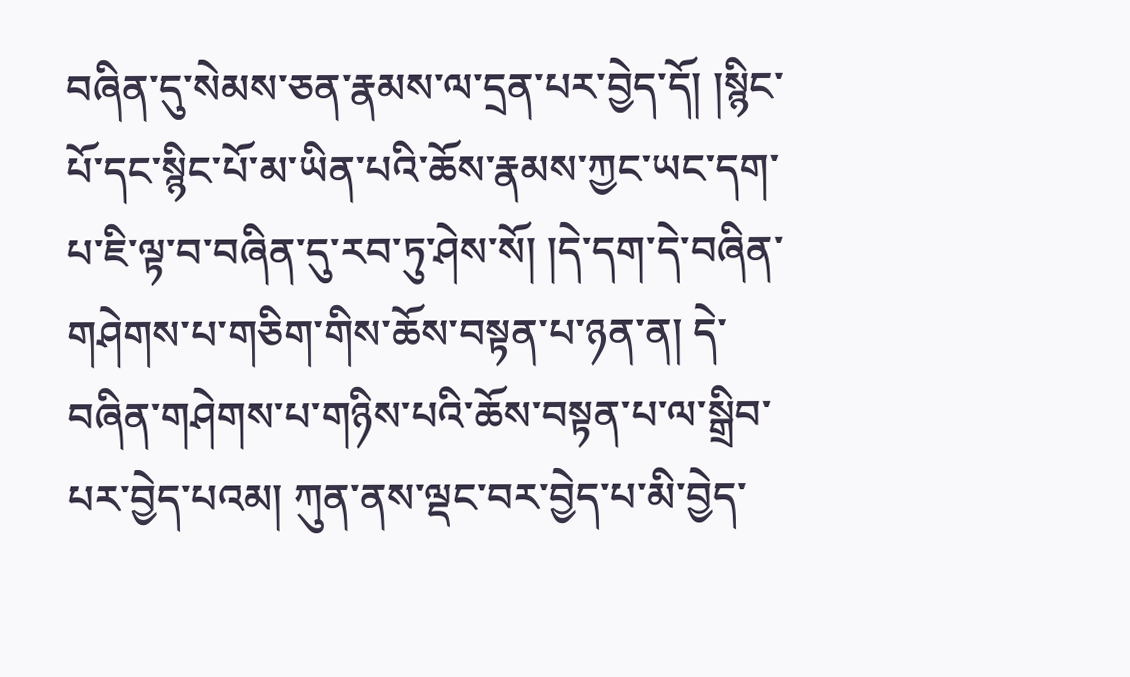བཞིན་དུ་སེམས་ཅན་རྣམས་ལ་དྲན་པར་བྱེད་དོ། །སྙིང་པོ་དང་སྙིང་པོ་མ་ཡིན་པའི་ཆོས་རྣམས་ཀྱང་ཡང་དག་པ་ཇི་ལྟ་བ་བཞིན་དུ་རབ་ཏུ་ཤེས་སོ། །དེ་དག་དེ་བཞིན་གཤེགས་པ་གཅིག་གིས་ཆོས་བསྟན་པ་ཉན་ན། དེ་བཞིན་གཤེགས་པ་གཉིས་པའི་ཆོས་བསྟན་པ་ལ་སྒྲིབ་པར་བྱེད་པའམ། ཀུན་ནས་ལྡང་བར་བྱེད་པ་མི་བྱེད་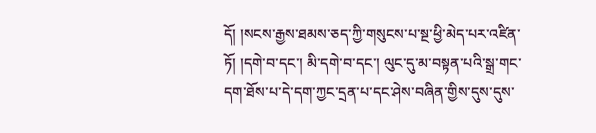དོ། །སངས་རྒྱས་ཐམས་ཅད་ཀྱི་གསུངས་པ་སྔ་ཕྱི་མེད་པར་འཛིན་ཏོ། །དགེ་བ་དང་། མི་དགེ་བ་དང་། ལུང་དུ་མ་བསྟན་པའི་སྒྲ་གང་དག་ཐོས་པ་དེ་དག་ཀྱང་དྲན་པ་དང་ཤེས་བཞིན་གྱིས་དུས་དུས་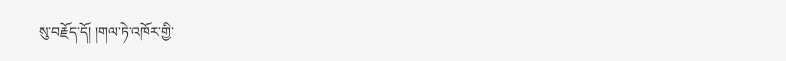སུ་བརྗོད་དོ། །གལ་ཏེ་འཁོར་གྱི་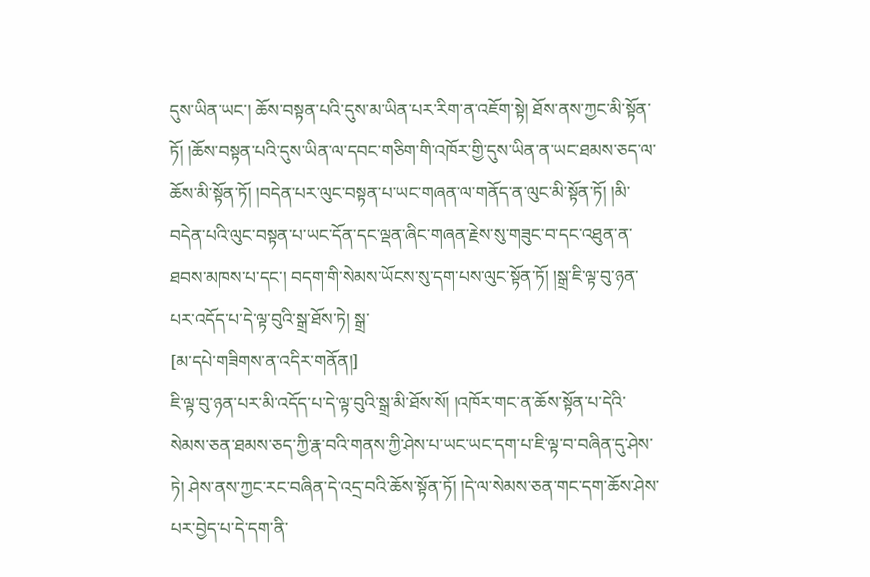དུས་ཡིན་ཡང་། ཆོས་བསྟན་པའི་དུས་མ་ཡིན་པར་རིག་ན་འཇོག་སྟེ། ཐོས་ནས་ཀྱང་མི་སྟོན་ཏོ། །ཆོས་བསྟན་པའི་དུས་ཡིན་ལ་དབང་གཅིག་གི་འཁོར་གྱི་དུས་ཡིན་ན་ཡང་ཐམས་ཅད་ལ་ཆོས་མི་སྟོན་ཏོ། །བདེན་པར་ལུང་བསྟན་པ་ཡང་གཞན་ལ་གནོད་ན་ལུང་མི་སྟོན་ཏོ། །མི་བདེན་པའི་ལུང་བསྟན་པ་ཡང་དོན་དང་ལྡན་ཞིང་གཞན་རྗེས་སུ་གཟུང་བ་དང་འཐུན་ན་ཐབས་མཁས་པ་དང་། བདག་གི་སེམས་ཡོངས་སུ་དག་པས་ལུང་སྟོན་ཏོ། །སྒྲ་ཇི་ལྟ་བུ་ཉན་པར་འདོད་པ་དེ་ལྟ་བུའི་སྒྲ་ཐོས་ཏེ། སྒྲ་
[མ་དཔེ་གཟིགས་ན་འདིར་གནོན།]
ཇི་ལྟ་བུ་ཉན་པར་མི་འདོད་པ་དེ་ལྟ་བུའི་སྒྲ་མི་ཐོས་སོ། །འཁོར་གང་ན་ཆོས་སྟོན་པ་དེའི་སེམས་ཅན་ཐམས་ཅད་ཀྱི་རྣ་བའི་གནས་ཀྱི་ཤེས་པ་ཡང་ཡང་དག་པ་ཇི་ལྟ་བ་བཞིན་དུ་ཤེས་ཏེ། ཤེས་ནས་ཀྱང་རང་བཞིན་དེ་འདྲ་བའི་ཆོས་སྟོན་ཏོ། །དེ་ལ་སེམས་ཅན་གང་དག་ཆོས་ཤེས་པར་བྱེད་པ་དེ་དག་ནི་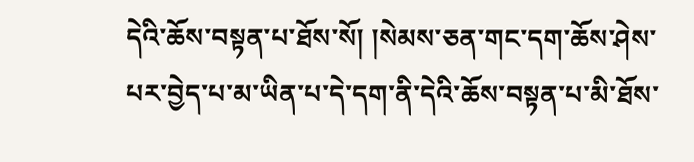དེའི་ཆོས་བསྟན་པ་ཐོས་སོ། །སེམས་ཅན་གང་དག་ཆོས་ཤེས་པར་བྱེད་པ་མ་ཡིན་པ་དེ་དག་ནི་དེའི་ཆོས་བསྟན་པ་མི་ཐོས་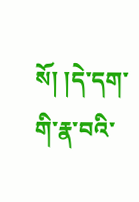སོ། །དེ་དག་གི་རྣ་བའི་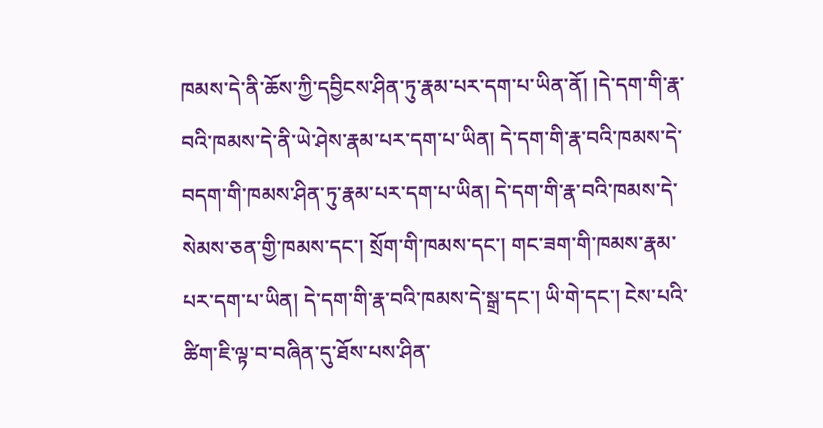ཁམས་དེ་ནི་ཆོས་ཀྱི་དབྱིངས་ཤིན་ཏུ་རྣམ་པར་དག་པ་ཡིན་ནོ། །དེ་དག་གི་རྣ་བའི་ཁམས་དེ་ནི་ཡེ་ཤེས་རྣམ་པར་དག་པ་ཡིན། དེ་དག་གི་རྣ་བའི་ཁམས་དེ་བདག་གི་ཁམས་ཤིན་ཏུ་རྣམ་པར་དག་པ་ཡིན། དེ་དག་གི་རྣ་བའི་ཁམས་དེ་སེམས་ཅན་གྱི་ཁམས་དང་། སྲོག་གི་ཁམས་དང་། གང་ཟག་གི་ཁམས་རྣམ་པར་དག་པ་ཡིན། དེ་དག་གི་རྣ་བའི་ཁམས་དེ་སྒྲ་དང་། ཡི་གེ་དང་། ངེས་པའི་ཚིག་ཇི་ལྟ་བ་བཞིན་དུ་ཐོས་པས་ཤིན་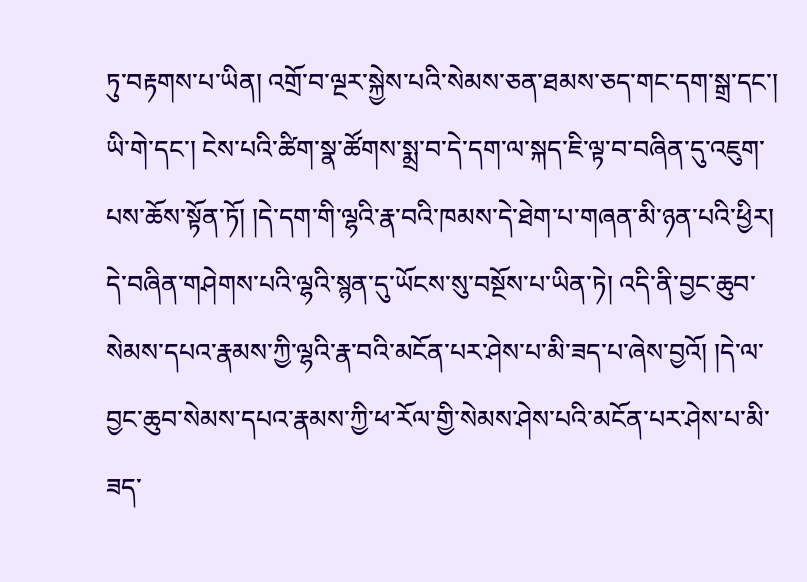ཏུ་བརྟགས་པ་ཡིན། འགྲོ་བ་ལྔར་སྐྱེས་པའི་སེམས་ཅན་ཐམས་ཅད་གང་དག་སྒྲ་དང་། ཡི་གེ་དང་། ངེས་པའི་ཚིག་སྣ་ཚོགས་སྨྲ་བ་དེ་དག་ལ་སྐད་ཇི་ལྟ་བ་བཞིན་དུ་འཇུག་པས་ཆོས་སྟོན་ཏོ། །དེ་དག་གི་ལྷའི་རྣ་བའི་ཁམས་དེ་ཐེག་པ་གཞན་མི་ཉན་པའི་ཕྱིར། དེ་བཞིན་གཤེགས་པའི་ལྷའི་སྙན་དུ་ཡོངས་སུ་བསྔོས་པ་ཡིན་ཏེ། འདི་ནི་བྱང་ཆུབ་སེམས་དཔའ་རྣམས་ཀྱི་ལྷའི་རྣ་བའི་མངོན་པར་ཤེས་པ་མི་ཟད་པ་ཞེས་བྱའོ། །དེ་ལ་བྱང་ཆུབ་སེམས་དཔའ་རྣམས་ཀྱི་ཕ་རོལ་གྱི་སེམས་ཤེས་པའི་མངོན་པར་ཤེས་པ་མི་ཟད་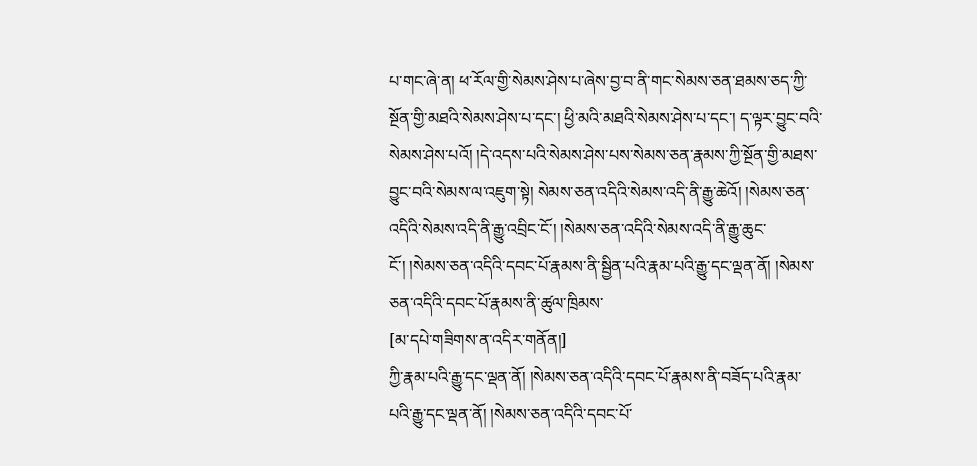པ་གང་ཞེ་ན། ཕ་རོལ་གྱི་སེམས་ཤེས་པ་ཞེས་བྱ་བ་ནི་གང་སེམས་ཅན་ཐམས་ཅད་ཀྱི་སྔོན་གྱི་མཐའི་སེམས་ཤེས་པ་དང་། ཕྱི་མའི་མཐའི་སེམས་ཤེས་པ་དང་། ད་ལྟར་བྱུང་བའི་སེམས་ཤེས་པའོ། །དེ་འདས་པའི་སེམས་ཤེས་པས་སེམས་ཅན་རྣམས་ཀྱི་སྔོན་གྱི་མཐས་བྱུང་བའི་སེམས་ལ་འཇུག་སྟེ། སེམས་ཅན་འདིའི་སེམས་འདི་ནི་རྒྱུ་ཆེའོ། །སེམས་ཅན་འདིའི་སེམས་འདི་ནི་རྒྱུ་འབྲིང་ངོ་། །སེམས་ཅན་འདིའི་སེམས་འདི་ནི་རྒྱུ་ཆུང་ངོ་། །སེམས་ཅན་འདིའི་དབང་པོ་རྣམས་ནི་སྦྱིན་པའི་རྣམ་པའི་རྒྱུ་དང་ལྡན་ནོ། །སེམས་ཅན་འདིའི་དབང་པོ་རྣམས་ནི་ཚུལ་ཁྲིམས་
[མ་དཔེ་གཟིགས་ན་འདིར་གནོན།]
ཀྱི་རྣམ་པའི་རྒྱུ་དང་ལྡན་ནོ། །སེམས་ཅན་འདིའི་དབང་པོ་རྣམས་ནི་བཟོད་པའི་རྣམ་པའི་རྒྱུ་དང་ལྡན་ནོ། །སེམས་ཅན་འདིའི་དབང་པོ་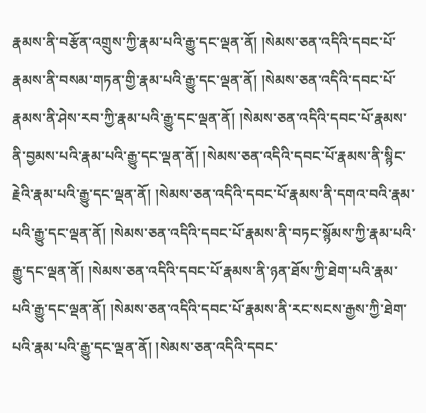རྣམས་ནི་བརྩོན་འགྲུས་ཀྱི་རྣམ་པའི་རྒྱུ་དང་ལྡན་ནོ། །སེམས་ཅན་འདིའི་དབང་པོ་རྣམས་ནི་བསམ་གཏན་གྱི་རྣམ་པའི་རྒྱུ་དང་ལྡན་ནོ། །སེམས་ཅན་འདིའི་དབང་པོ་རྣམས་ནི་ཤེས་རབ་ཀྱི་རྣམ་པའི་རྒྱུ་དང་ལྡན་ནོ། །སེམས་ཅན་འདིའི་དབང་པོ་རྣམས་ནི་བྱམས་པའི་རྣམ་པའི་རྒྱུ་དང་ལྡན་ནོ། །སེམས་ཅན་འདིའི་དབང་པོ་རྣམས་ནི་སྙིང་རྗེའི་རྣམ་པའི་རྒྱུ་དང་ལྡན་ནོ། །སེམས་ཅན་འདིའི་དབང་པོ་རྣམས་ནི་དགའ་བའི་རྣམ་པའི་རྒྱུ་དང་ལྡན་ནོ། །སེམས་ཅན་འདིའི་དབང་པོ་རྣམས་ནི་བཏང་སྙོམས་ཀྱི་རྣམ་པའི་རྒྱུ་དང་ལྡན་ནོ། །སེམས་ཅན་འདིའི་དབང་པོ་རྣམས་ནི་ཉན་ཐོས་ཀྱི་ཐེག་པའི་རྣམ་པའི་རྒྱུ་དང་ལྡན་ནོ། །སེམས་ཅན་འདིའི་དབང་པོ་རྣམས་ནི་རང་སངས་རྒྱས་ཀྱི་ཐེག་པའི་རྣམ་པའི་རྒྱུ་དང་ལྡན་ནོ། །སེམས་ཅན་འདིའི་དབང་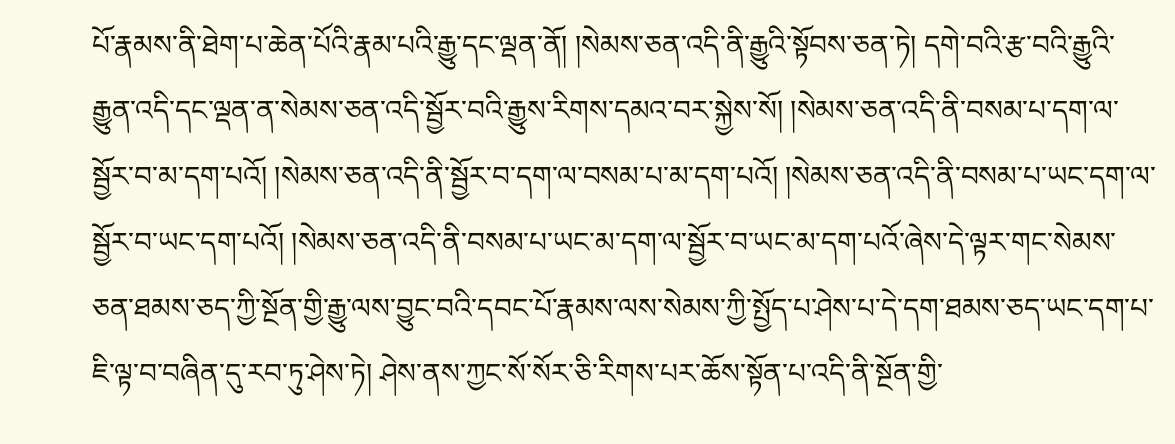པོ་རྣམས་ནི་ཐེག་པ་ཆེན་པོའི་རྣམ་པའི་རྒྱུ་དང་ལྡན་ནོ། །སེམས་ཅན་འདི་ནི་རྒྱུའི་སྟོབས་ཅན་ཏེ། དགེ་བའི་རྩ་བའི་རྒྱུའི་རྒྱུན་འདི་དང་ལྡན་ན་སེམས་ཅན་འདི་སྦྱོར་བའི་རྒྱུས་རིགས་དམའ་བར་སྐྱེས་སོ། །སེམས་ཅན་འདི་ནི་བསམ་པ་དག་ལ་སྦྱོར་བ་མ་དག་པའོ། །སེམས་ཅན་འདི་ནི་སྦྱོར་བ་དག་ལ་བསམ་པ་མ་དག་པའོ། །སེམས་ཅན་འདི་ནི་བསམ་པ་ཡང་དག་ལ་སྦྱོར་བ་ཡང་དག་པའོ། །སེམས་ཅན་འདི་ནི་བསམ་པ་ཡང་མ་དག་ལ་སྦྱོར་བ་ཡང་མ་དག་པའོ་ཞེས་དེ་ལྟར་གང་སེམས་ཅན་ཐམས་ཅད་ཀྱི་སྔོན་གྱི་རྒྱུ་ལས་བྱུང་བའི་དབང་པོ་རྣམས་ལས་སེམས་ཀྱི་སྤྱོད་པ་ཤེས་པ་དེ་དག་ཐམས་ཅད་ཡང་དག་པ་ཇི་ལྟ་བ་བཞིན་དུ་རབ་ཏུ་ཤེས་ཏེ། ཤེས་ནས་ཀྱང་སོ་སོར་ཅི་རིགས་པར་ཆོས་སྟོན་པ་འདི་ནི་སྔོན་གྱི་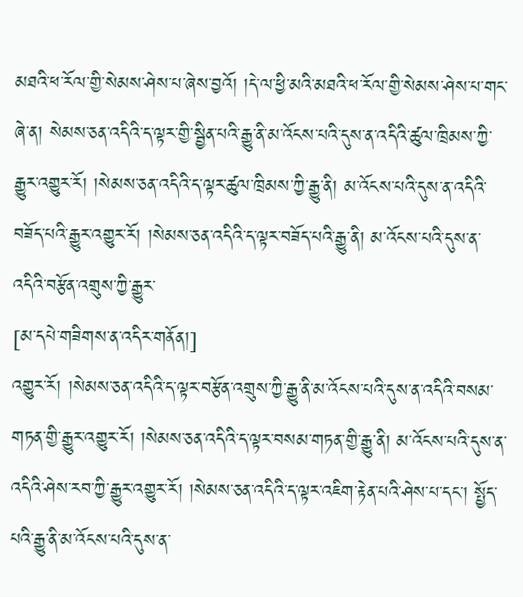མཐའི་ཕ་རོལ་གྱི་སེམས་ཤེས་པ་ཞེས་བྱའོ། །དེ་ལ་ཕྱི་མའི་མཐའི་ཕ་རོལ་གྱི་སེམས་ཤེས་པ་གང་ཞེ་ན། སེམས་ཅན་འདིའི་ད་ལྟར་གྱི་སྦྱིན་པའི་རྒྱུ་ནི་མ་འོངས་པའི་དུས་ན་འདིའི་ཚུལ་ཁྲིམས་ཀྱི་རྒྱུར་འགྱུར་རོ། །སེམས་ཅན་འདིའི་ད་ལྟར་ཚུལ་ཁྲིམས་ཀྱི་རྒྱུ་ནི། མ་འོངས་པའི་དུས་ན་འདིའི་བཟོད་པའི་རྒྱུར་འགྱུར་རོ། །སེམས་ཅན་འདིའི་ད་ལྟར་བཟོད་པའི་རྒྱུ་ནི། མ་འོངས་པའི་དུས་ན་འདིའི་བརྩོན་འགྲུས་ཀྱི་རྒྱུར་
[མ་དཔེ་གཟིགས་ན་འདིར་གནོན།]
འགྱུར་རོ། །སེམས་ཅན་འདིའི་ད་ལྟར་བརྩོན་འགྲུས་ཀྱི་རྒྱུ་ནི་མ་འོངས་པའི་དུས་ན་འདིའི་བསམ་གཏན་གྱི་རྒྱུར་འགྱུར་རོ། །སེམས་ཅན་འདིའི་ད་ལྟར་བསམ་གཏན་གྱི་རྒྱུ་ནི། མ་འོངས་པའི་དུས་ན་འདིའི་ཤེས་རབ་ཀྱི་རྒྱུར་འགྱུར་རོ། །སེམས་ཅན་འདིའི་ད་ལྟར་འཇིག་རྟེན་པའི་ཤེས་པ་དང་། སྤྱོད་པའི་རྒྱུ་ནི་མ་འོངས་པའི་དུས་ན་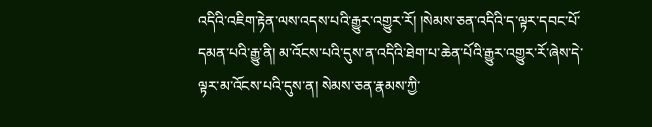འདིའི་འཇིག་རྟེན་ལས་འདས་པའི་རྒྱུར་འགྱུར་རོ། །སེམས་ཅན་འདིའི་ད་ལྟར་དབང་པོ་དམན་པའི་རྒྱུ་ནི། མ་འོངས་པའི་དུས་ན་འདིའི་ཐེག་པ་ཆེན་པོའི་རྒྱུར་འགྱུར་རོ་ཞེས་དེ་ལྟར་མ་འོངས་པའི་དུས་ན། སེམས་ཅན་རྣམས་ཀྱི་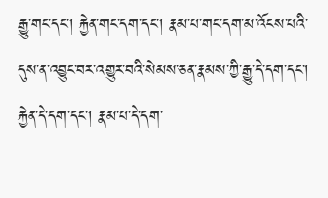རྒྱུ་གང་དང་། རྐྱེན་གང་དག་དང་། རྣམ་པ་གང་དག་མ་འོངས་པའི་དུས་ན་འབྱུང་བར་འགྱུར་བའི་སེམས་ཅན་རྣམས་ཀྱི་རྒྱུ་དེ་དག་དང་། རྐྱེན་དེ་དག་དང་། རྣམ་པ་དེ་དག་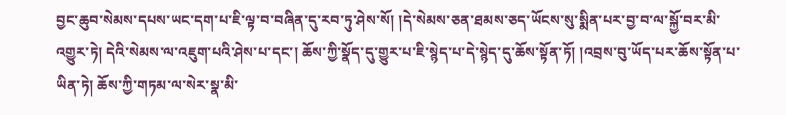བྱང་ཆུབ་སེམས་དཔས་ཡང་དག་པ་ཇི་ལྟ་བ་བཞིན་དུ་རབ་ཏུ་ཤེས་སོ། །དེ་སེམས་ཅན་ཐམས་ཅད་ཡོངས་སུ་སྨིན་པར་བྱ་བ་ལ་སྐྱོ་བར་མི་འགྱུར་ཏེ། དེའི་སེམས་ལ་འཇུག་པའི་ཤེས་པ་དང་། ཆོས་ཀྱི་སྣོད་དུ་གྱུར་པ་ཇི་སྙེད་པ་དེ་སྙེད་དུ་ཆོས་སྟོན་ཏོ། །འབྲས་བུ་ཡོད་པར་ཆོས་སྟོན་པ་ཡིན་ཏེ། ཆོས་ཀྱི་གཏམ་ལ་སེར་སྣ་མི་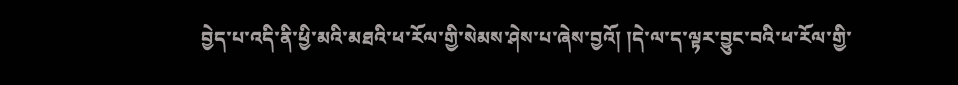བྱེད་པ་འདི་ནི་ཕྱི་མའི་མཐའི་ཕ་རོལ་གྱི་སེམས་ཤེས་པ་ཞེས་བྱའོ། །དེ་ལ་ད་ལྟར་བྱུང་བའི་ཕ་རོལ་གྱི་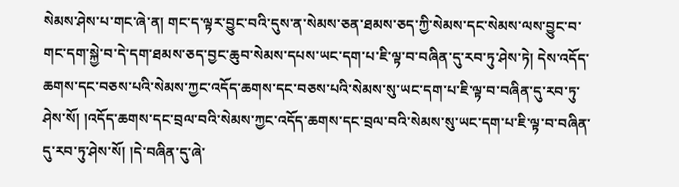སེམས་ཤེས་པ་གང་ཞེ་ན། གང་ད་ལྟར་བྱུང་བའི་དུས་ན་སེམས་ཅན་ཐམས་ཅད་ཀྱི་སེམས་དང་སེམས་ལས་བྱུང་བ་གང་དག་སྐྱེ་བ་དེ་དག་ཐམས་ཅད་བྱང་ཆུབ་སེམས་དཔས་ཡང་དག་པ་ཇི་ལྟ་བ་བཞིན་དུ་རབ་ཏུ་ཤེས་ཏེ། དེས་འདོད་ཆགས་དང་བཅས་པའི་སེམས་ཀྱང་འདོད་ཆགས་དང་བཅས་པའི་སེམས་སུ་ཡང་དག་པ་ཇི་ལྟ་བ་བཞིན་དུ་རབ་ཏུ་ཤེས་སོ། །འདོད་ཆགས་དང་བྲལ་བའི་སེམས་ཀྱང་འདོད་ཆགས་དང་བྲལ་བའི་སེམས་སུ་ཡང་དག་པ་ཇི་ལྟ་བ་བཞིན་དུ་རབ་ཏུ་ཤེས་སོ། །དེ་བཞིན་དུ་ཞེ་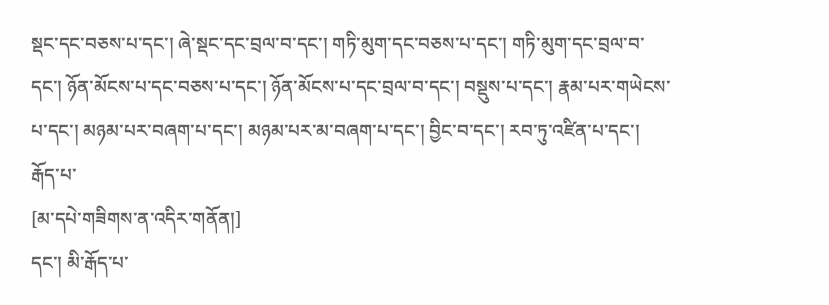སྡང་དང་བཅས་པ་དང་། ཞེ་སྡང་དང་བྲལ་བ་དང་། གཏི་མུག་དང་བཅས་པ་དང་། གཏི་མུག་དང་བྲལ་བ་དང་། ཉོན་མོངས་པ་དང་བཅས་པ་དང་། ཉོན་མོངས་པ་དང་བྲལ་བ་དང་། བསྡུས་པ་དང་། རྣམ་པར་གཡེངས་པ་དང་། མཉམ་པར་བཞག་པ་དང་། མཉམ་པར་མ་བཞག་པ་དང་། བྱིང་བ་དང་། རབ་ཏུ་འཛིན་པ་དང་། རྒོད་པ་
[མ་དཔེ་གཟིགས་ན་འདིར་གནོན།]
དང་། མི་རྒོད་པ་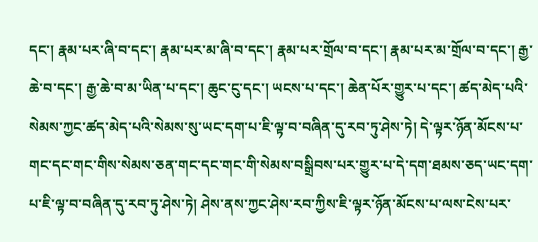དང་། རྣམ་པར་ཞི་བ་དང་། རྣམ་པར་མ་ཞི་བ་དང་། རྣམ་པར་གྲོལ་བ་དང་། རྣམ་པར་མ་གྲོལ་བ་དང་། རྒྱ་ཆེ་བ་དང་། རྒྱ་ཆེ་བ་མ་ཡིན་པ་དང་། ཆུང་ངུ་དང་། ཡངས་པ་དང་། ཆེན་པོར་གྱུར་པ་དང་། ཚད་མེད་པའི་སེམས་ཀྱང་ཚད་མེད་པའི་སེམས་སུ་ཡང་དག་པ་ཇི་ལྟ་བ་བཞིན་དུ་རབ་ཏུ་ཤེས་ཏེ། དེ་ལྟར་ཉོན་མོངས་པ་གང་དང་གང་གིས་སེམས་ཅན་གང་དང་གང་གི་སེམས་བསྒྲིབས་པར་གྱུར་པ་དེ་དག་ཐམས་ཅད་ཡང་དག་པ་ཇི་ལྟ་བ་བཞིན་དུ་རབ་ཏུ་ཤེས་ཏེ། ཤེས་ནས་ཀྱང་ཤེས་རབ་ཀྱིས་ཇི་ལྟར་ཉོན་མོངས་པ་ལས་ངེས་པར་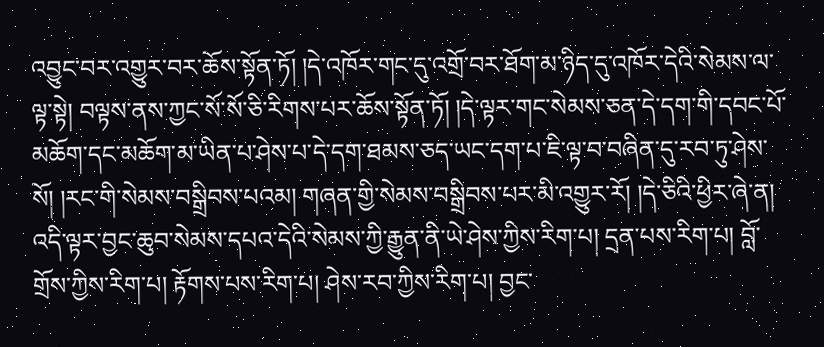འབྱུང་བར་འགྱུར་བར་ཆོས་སྟོན་ཏོ། །དེ་འཁོར་གང་དུ་འགྲོ་བར་ཐོག་མ་ཉིད་དུ་འཁོར་དེའི་སེམས་ལ་ལྟ་སྟེ། བལྟས་ནས་ཀྱང་སོ་སོ་ཅི་རིགས་པར་ཆོས་སྟོན་ཏོ། །དེ་ལྟར་གང་སེམས་ཅན་དེ་དག་གི་དབང་པོ་མཆོག་དང་མཆོག་མ་ཡིན་པ་ཤེས་པ་དེ་དག་ཐམས་ཅད་ཡང་དག་པ་ཇི་ལྟ་བ་བཞིན་དུ་རབ་ཏུ་ཤེས་སོ། །རང་གི་སེམས་བསྒྲིབས་པའམ། གཞན་གྱི་སེམས་བསྒྲིབས་པར་མི་འགྱུར་རོ། །དེ་ཅིའི་ཕྱིར་ཞེ་ན། འདི་ལྟར་བྱང་ཆུབ་སེམས་དཔའ་དེའི་སེམས་ཀྱི་རྒྱུན་ནི་ཡེ་ཤེས་ཀྱིས་རིག་པ། དྲན་པས་རིག་པ། བློ་གྲོས་ཀྱིས་རིག་པ། རྟོགས་པས་རིག་པ། ཤེས་རབ་ཀྱིས་རིག་པ། བྱང་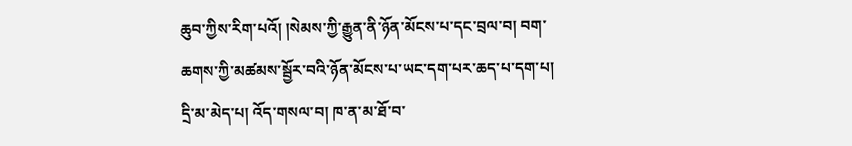ཆུབ་ཀྱིས་རིག་པའོ། །སེམས་ཀྱི་རྒྱུན་ནི་ཉོན་མོངས་པ་དང་བྲལ་བ། བག་ཆགས་ཀྱི་མཚམས་སྦྱོར་བའི་ཉོན་མོངས་པ་ཡང་དག་པར་ཆད་པ་དག་པ། དྲི་མ་མེད་པ། འོད་གསལ་བ། ཁ་ན་མ་ཐོ་བ་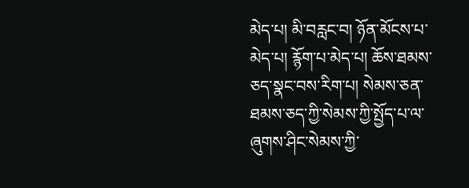མེད་པ། མི་བརླང་བ། ཉོན་མོངས་པ་མེད་པ། རྙོག་པ་མེད་པ། ཆོས་ཐམས་ཅད་སྣང་བས་རིག་པ། སེམས་ཅན་ཐམས་ཅད་ཀྱི་སེམས་ཀྱི་སྤྱོད་པ་ལ་ཞུགས་ཤིང་སེམས་ཀྱི་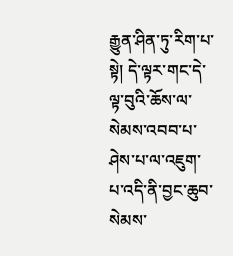རྒྱུན་ཤིན་ཏུ་རིག་པ་སྟེ། དེ་ལྟར་གང་དེ་ལྟ་བུའི་ཆོས་ལ་སེམས་འབབ་པ་ཤེས་པ་ལ་འཇུག་པ་འདི་ནི་བྱང་ཆུབ་སེམས་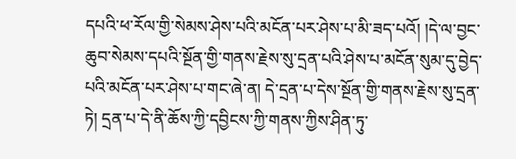དཔའི་ཕ་རོལ་གྱི་སེམས་ཤེས་པའི་མངོན་པར་ཤེས་པ་མི་ཟད་པའོ། །དེ་ལ་བྱང་ཆུབ་སེམས་དཔའི་སྔོན་གྱི་གནས་རྗེས་སུ་དྲན་པའི་ཤེས་པ་མངོན་སུམ་དུ་བྱེད་པའི་མངོན་པར་ཤེས་པ་གང་ཞེ་ན། དེ་དྲན་པ་དེས་སྔོན་གྱི་གནས་རྗེས་སུ་དྲན་ཏེ། དྲན་པ་དེ་ནི་ཆོས་ཀྱི་དབྱིངས་ཀྱི་གནས་ཀྱིས་ཤིན་ཏུ་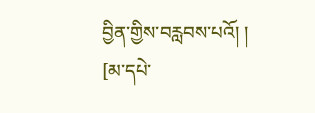བྱིན་གྱིས་བརླབས་པའོ། །
[མ་དཔེ་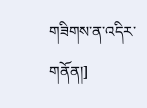གཟིགས་ན་འདིར་གནོན།]